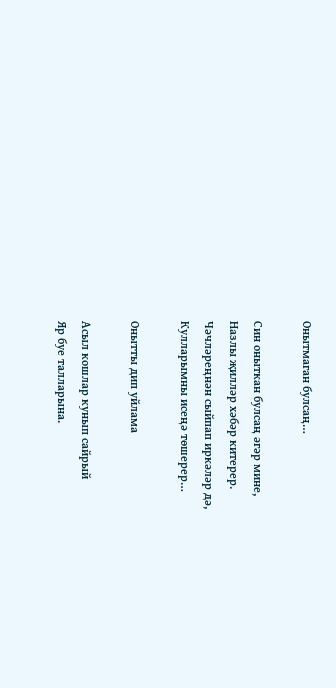Онытмаган булсаң…

Син оныткан булсаң әгәр мине,
Назлы җилләр хәбәр китерер.
Чәчләреңнән сыйпап иркәләр дә,
Кулларымны исеңә төшерер…

Онытты дип уйлама

Асыл кошлар кунып сайрый
Яр буе талларына.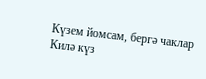Күзем йомсам, бергә чаклар
Килә күз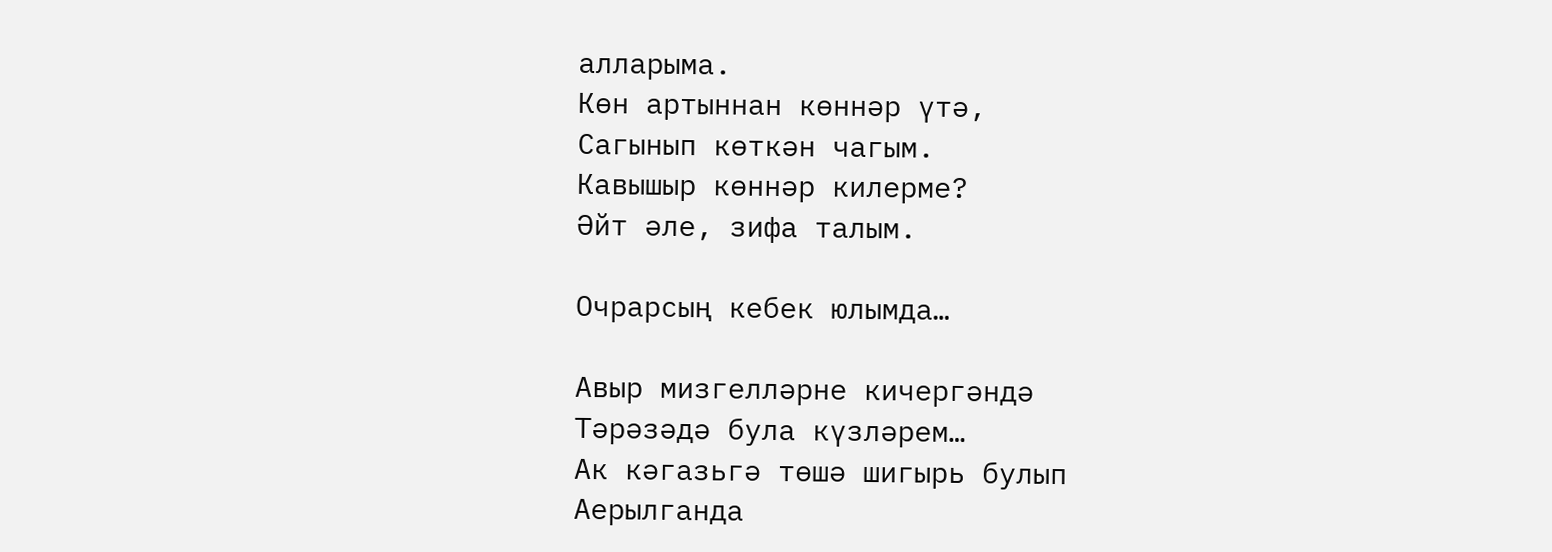алларыма.
Көн артыннан көннәр үтә,
Сагынып көткән чагым.
Кавышыр көннәр килерме?
Әйт әле, зифа талым.

Очрарсың кебек юлымда…

Авыр мизгелләрне кичергәндә
Тәрәзәдә була күзләрем…
Ак кәгазьгә төшә шигырь булып
Аерылганда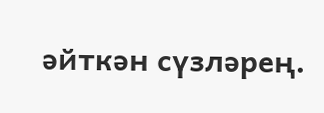әйткән сүзләрең.